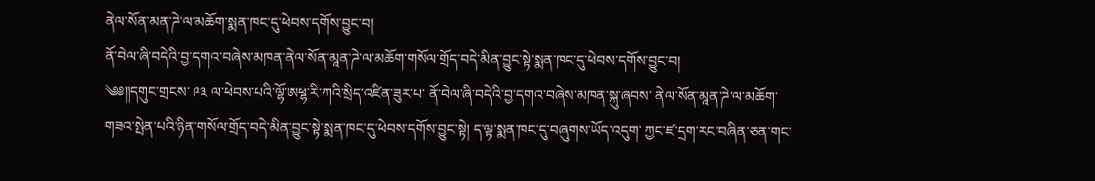ནེལ་སོན་མན་ཌེ་ལ་མཆོག་སྨན་ཁང་དུ་ཕེབས་དགོས་བྱུང་བ།
ནོ་བེལ་ཞི་བདེའི་བྱ་དགའ་བཞེས་མཁན་ནེལ་སོན་མཱན་ཌེ་ལ་མཆོག་གསོལ་གྲོད་བདེ་མིན་བྱུང་སྟེ་སྨན་ཁང་དུ་ཕེབས་དགོས་བྱུང་བ།
༄༅༎དགུང་གྲངས་ ༩༣ ལ་ཕེབས་པའི་ལྷོ་ཨཕྷ་རི་ཀའི་སྲིད་འཛིན་ཟུར་པ་ ནོ་བེལ་ཞི་བདེའི་བྱ་དགའ་བཞེས་མཁན་སྐུ་ཞབས་ ནེལ་སོན་མཱན་ཌེ་ལ་མཆོག་གཟའ་སྤེན་པའི་ཉིན་གསོལ་གྲོད་བདེ་མིན་བྱུང་སྟེ་སྨན་ཁང་དུ་ཕེབས་དགོས་བྱུང་སྟེ། ད་ལྟ་སྨན་ཁང་དུ་བཞུགས་ཡོད་འདུག་ ཀྱང་ཛ་དྲག་རང་བཞིན་ཅན་གང་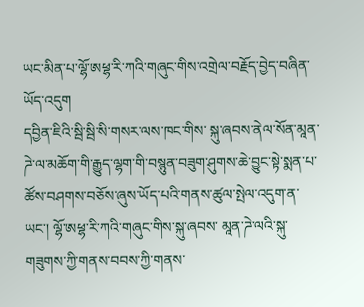ཡང་མིན་པ་ལྷོ་ཨཕྷ་རི་ཀའི་གཞུང་གིས་འགྲེལ་བརྗོད་བྱེད་བཞིན་ཡོད་འདུག
དབྱིན་ཇིའི་སྦི་སྦི་སི་གསར་ལས་ཁང་གིས་ སྐུ་ཞབས་ནེལ་སོན་མཱན་ཌེ་ལ་མཆོག་གི་རྒྱུད་ལྷག་གི་བསྙུན་བཟུག་ཤུགས་ཆེ་བྱུང་སྟེ་སྨན་པ་ཚོས་བཤགས་བཅོས་ཞུས་ཡོད་པའི་གནས་ཚུལ་སྤེལ་འདུག་ན་ཡང་། ལྷོ་ཨཕྷ་རི་ཀའི་གཞུང་གིས་སྐུ་ཞབས་ མཱན་ཌེ་ལའི་སྐུ་གཟུགས་ཀྱི་གནས་བབས་ཀྱི་གནས་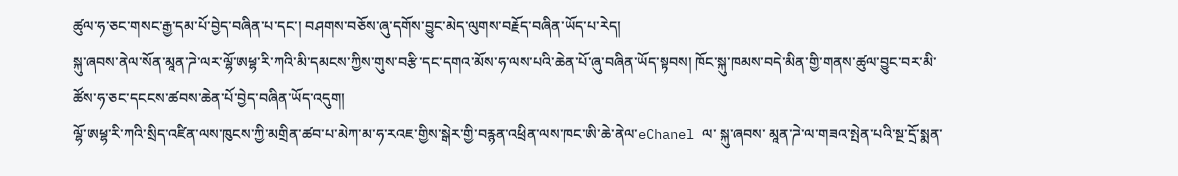ཚུལ་ཧ་ཅང་གསང་རྒྱ་དམ་པོ་བྱེད་བཞིན་པ་དང་། བཤགས་བཅོས་ཞུ་དགོས་བྱུང་མེད་ལུགས་བརྗོད་བཞིན་ཡོད་པ་རེད།
སྐུ་ཞབས་ནེལ་སོན་མཱན་ཌེ་ལར་ལྷོ་ཨཕྷ་རི་ཀའི་མི་དམངས་ཀྱིས་གུས་བརྩི་དང་དགའ་མོས་ཧ་ལས་པའི་ཆེན་པོ་ཞུ་བཞིན་ཡོད་སྟབས། ཁོང་སྐུ་ཁམས་བདེ་མིན་གྱི་གནས་ཚུལ་བྱུང་བར་མི་ཚོས་ཧ་ཅང་དངངས་ཚབས་ཆེན་པོ་བྱེད་བཞིན་ཡོད་འདུག།
ལྷོ་ཨཕྷ་རི་ཀའི་སྲིད་འཛིན་ལས་ཁུངས་ཀྱི་མགྲིན་ཚབ་པ་མེཀ་མ་ཧ་རའཇ་གྱིས་སྒེར་གྱི་བརྙན་འཕྲིན་ལས་ཁང་ཨི་ཆེ་ནེལ་eChanel ལ་ སྐུ་ཞབས་ མཱན་ཌེ་ལ་གཟའ་སྤེན་པའི་སྔ་དྲོ་སྨན་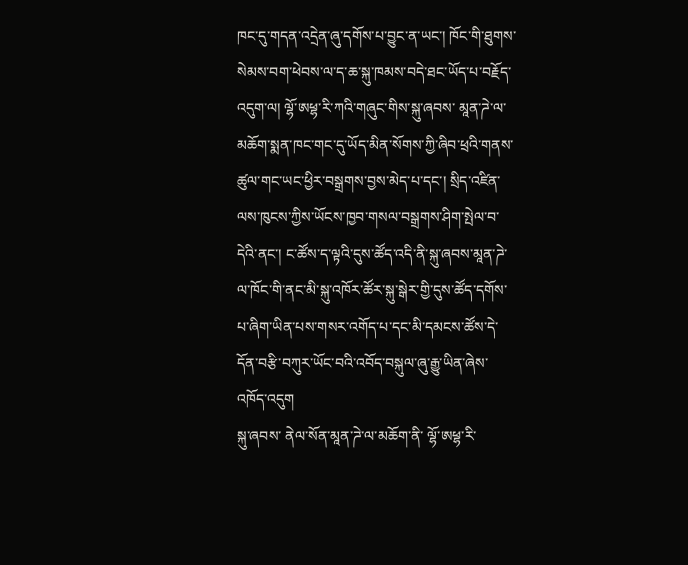ཁང་དུ་གདན་འདྲེན་ཞུ་དགོས་པ་བྱུང་ན་ཡང་། ཁོང་གི་ཐུགས་སེམས་བག་ཕེབས་ལ་ད་ཆ་སྐུ་ཁམས་བདེ་ཐང་ཡོད་པ་བརྗོད་འདུག་ལ། ལྷོ་ཨཕྷ་རི་ཀའི་གཞུང་གིས་སྐུ་ཞབས་ མཱན་ཌེ་ལ་མཆོག་སྨན་ཁང་གང་དུ་ཡོད་མིན་སོགས་ཀྱི་ཞིབ་ཕྲའི་གནས་ཚུལ་གང་ཡང་ཕྱིར་བསྒྲགས་བྱས་མེད་པ་དང་། སྲིད་འཛིན་ལས་ཁུངས་ཀྱིས་ཡོངས་ཁྱབ་གསལ་བསྒྲགས་ཤིག་སྤེལ་བ་དེའི་ནང་། ང་ཚོས་ད་ལྟའི་དུས་ཚོད་འདི་ནི་སྐུ་ཞབས་མཱན་ཌེ་ལ་ཁོང་གི་ནང་མི་སྐུ་འཁོར་ཚོར་སྐུ་སྒེར་གྱི་དུས་ཚོད་དགོས་པ་ཞིག་ཡིན་པས་གསར་འགོད་པ་དང་མི་དམངས་ཚོས་དེ་དོན་བརྩི་བཀུར་ཡོང་བའི་འབོད་བསྐུལ་ཞུ་རྒྱུ་ཡིན་ཞེས་འཁོད་འདུག
སྐུ་ཞབས་ ནེལ་སོན་མཱན་ཌེ་ལ་མཆོག་ནི་ ལྷོ་ཨཕྷ་རི་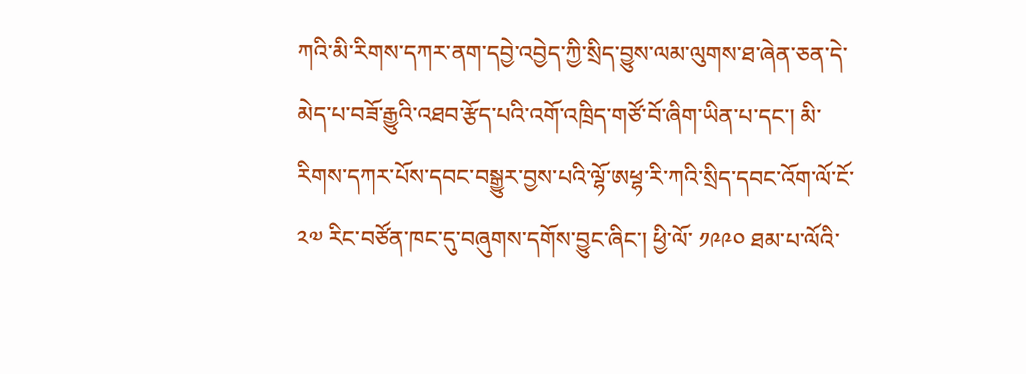ཀའི་མི་རིགས་དཀར་ནག་དབྱེ་འབྱེད་ཀྱི་སྲིད་བྱུས་ལམ་ལུགས་ཐ་ཞེན་ཅན་དེ་མེད་པ་བཟོ་རྒྱུའི་འཐབ་རྩོད་པའི་འགོ་འཁྲིད་གཙོ་བོ་ཞིག་ཡིན་པ་དང་། མི་རིགས་དཀར་པོས་དབང་བསྒྱུར་བྱས་པའི་ལྷོ་ཨཕྷ་རི་ཀའི་སྲིད་དབང་འོག་ལོ་ངོ་ ༢༧ རིང་བཙོན་ཁང་དུ་བཞུགས་དགོས་བྱུང་ཞིང་། ཕྱི་ལོ་ ༡༩༩༠ ཐམ་པ་ལོའི་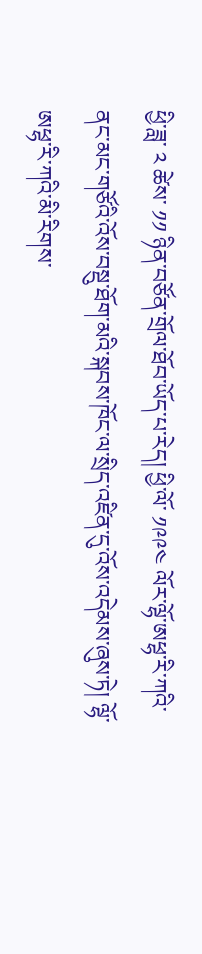ཕྱི་ཟླ་ ༢ ཚེས་ ༡༡ ཉིན་བཙོན་གྲོལ་ཐོབ་ཡོད་པ་རེད། ཕྱི་ལོ་ ༡༩༩༤ ལོར་ལྷོ་ཨཕྷ་རི་ཀའི་ནང་མང་གཙོའི་འོས་བསྡུ་ཐོག་མའི་སྐབས་ཁོང་ལ་སྲིད་འཛིན་དུ་འོས་འདེམས་ཞུས་ཏེ། ལྷོ་ཨཕྷ་རི་ཀའི་མི་རིགས་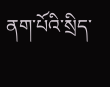ནག་པོའི་སྲིད་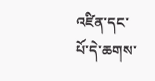འཛིན་དང་པོ་དེ་ཆགས་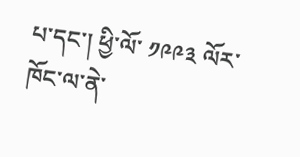པ་དང་། ཕྱི་ལོ་ ༡༩༩༣ ལོར་ཁོང་ལ་ནེ་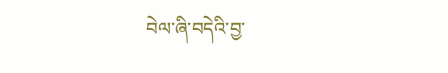བེལ་ཞི་བདེའི་བྱ་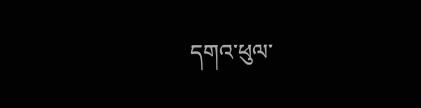དགའ་ཕུལ་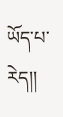ཡོད་པ་རེད།།